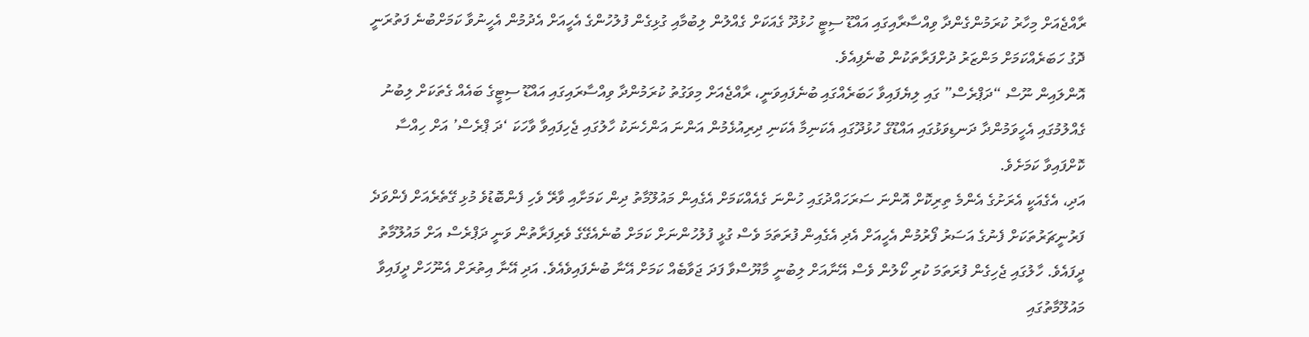ރާއްޖެއަށް މިހާރު ކުރަމުންގެންދާ ވިއްސާރާއިގައި އައްޑޫ ސިޓީ ހުޅުދޫ ގެއަކަށް ގެއްލުން ލިބުމާއި ގުޅިގެން ފުލުހުންގެ އެހީއަށް އެދުމުން އެހީނުވާ ކަމަށްބުނެ ފަތުރަނީ ދޮގު ހަބަރެއްކަމަށް މަންޒަރު ދުށްފަރާތަކުން ބުނެފިއެވެ.
އޮންލައިން ނޫސް “ދަޕްރެސް” ގައި ލިޔެފައިވާ ހަބަރެއްގައި ބުނެފައިވަނީ، ރާއްޖެއަށް މިވަގުތު ކުރަމުންދާ ވިއްސާރައިގައި އައްޑޫ ސިޓީގެ ބައެއް ގެތަކަށް ލިބުނު ގެއްލުމުގައި އެހީވަމުންދާ ދަނޑިވަޅުގައި އައްޑޫގެ ހުޅުދޫގައި އެކަނިމާ އެކަނި ދިރިއުޅެމުން އަންނަ އަންހެނަކު ހާލުގައި ޖެހިފައިވާ ވާހަކަ ‘ދަ ޕްރެސް’ އަށް ހިއްސާ ކޮށްފައިވާ ކަމަށެވެ.
އަދި، އެގެއަކީ އެރަށުގެ އެންމެ ތިރިކޮށް އޮންނަ ސަރަހައްދުގައި ހުންނަ ގެއެއްކަމަށް އެގެއިން މައުލޫމާތު ދިން ކަމަށާއި ވާރޭ ވެހި ފެންބޮޑުވެ މުޅި ގޭތެރެއަށް ފެންވަދެ ފަރުނީޗަރުތަކަށް ފެނުގެ އަސަރު ފޯރުމުން އެހީއަށް އެދި އެގެއިން ފުރަތަމަ ވެސް ގުޅީ ފުލުހުންނަށް ކަމަށް ބުނެއެގޭގެ ވެރިފަރާތުން ވަނީ ދަޕްރެސް އަށް މައުލޫމާތު ދީފައެވެ. ހާލުގައި ޖެހިގެން ފުރަތަމަ ކުރި ކޯލުން ވެސް އޭނާއަށް ލިބުނީ މާޔޫސްވާ ފަދަ ޖަވާބެއް ކަމަށް އޭނާ ބުނެފައިވެއެވެ. އަދި އޭނާ އިތުރަށް އެނޫހަށް ދީފައިވާ މައުލޫމާތުގައި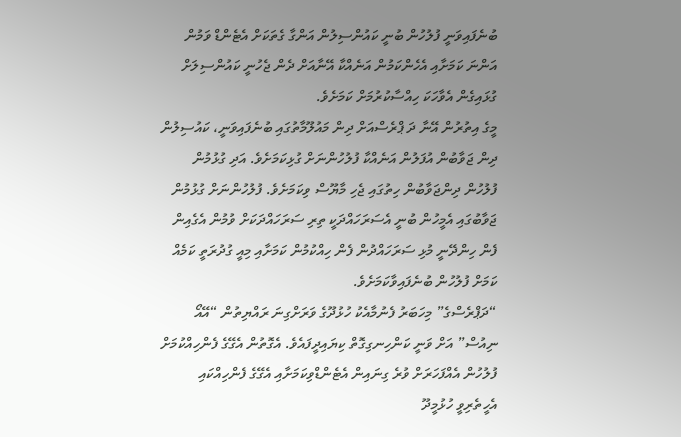ބުނެފައިވަނީ ފުލުހުން ބުނީ ކައުންސިލުން އަންގާ ގެތަކަށް އެޓެންޑް ވަމުން އަންނަ ކަމަށާއި އެހެންކަމުން އަނެއްކާ އޭނާއަށް ދެން ޖެހުނީ ކައުންސިލަށް ގުޅައިގެން އެވާހަކަ ހިއްސާކުރުމަށް ކަމަށެވެ.
މީގެ އިތުރުން އޭނާ ދަ ޕްރެސްއަށް ދިން މައުލޫމާތުގައި ބުނެފައިވަނީ، ކައުސިލުން ދިން ޖަވާބުން އުފަލުން އަނެއްކާ ފުލުހުންނަށް ގުޅިކަމަށެވެ. އަދި ގުޅުމުން ފުލުހުން ދިންޖަވާބުން ހިތުގައި ޖެހި މާޔޫސް ވިކަމަށެވެ. ފުލުހުންނަށް ގުޅުމުން ޖަވާބުގައި އެމީހުން ބުނީ އެސަރަހައްދަކީ ތިރި ސަރަހައްދަކަށް ވުމުން އެގެއިން ފެން ހިންދޭނީ މުޅި ސަރަހައްދުން ފެން ހިއްކުމުން ކަމަށާއި މިއީ ގުދުރަތީ ކަމެއް ކަމަށް ފުލުހުން ބުނެފައިވާކަމަށެވެ.
“ދަޕްރެސްގެ” މިހަބަރު ފެނުމާއެކު ހުޅުދޫގެ ވަރަށްގިނަ ރައްޔިތުން “އޭއޯ ނިއުސް” އަށް ވަނީ ކަންހިނގިގޮތް ކިޔައިދީފައެވެ. އެގޮތުން އެގޭގެ ފެންހިއްކުމަށް ފުލުހުން އެއްފަހަރަށް ވުރެ ގިނައިން އެޓެންޑްވިކަމަށާއި އެގޭގެ ފެންހިއްކައި އެހީތެރިވީ ހުޅުމީދޫ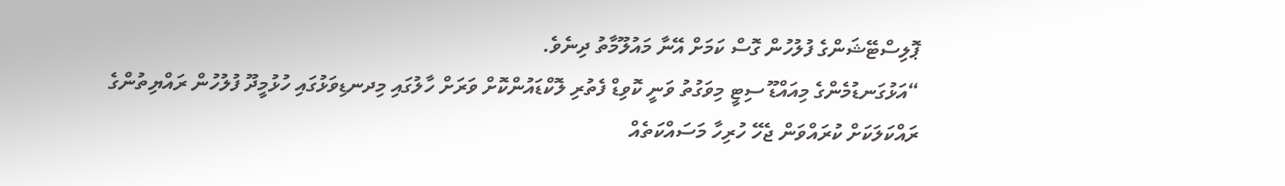ޕޮލިސްޓޭޝަންގެ ފުލުހުން ގޮސް ކަމަށް އޭނާ މައުލޫމާތު ދިނެވެ.
“އަޅުގަނޑުމެންގެ މިއައްޑޫ ސިޓީ މިވަގުތު ވަނީ ކޮވިޑް ފެތުރި ލޮކްޑައުންކޮށް ވަރަށް ހާލުގައި މިދނޑިވަޅުގައި ހުޅުމީދޫ ފުލުހުން ރައްޔިތުންގެ ރައްކަލަކަށް ކުރައްވަން ޖެހޭ ހުރިހާ މަސައްކަތެއް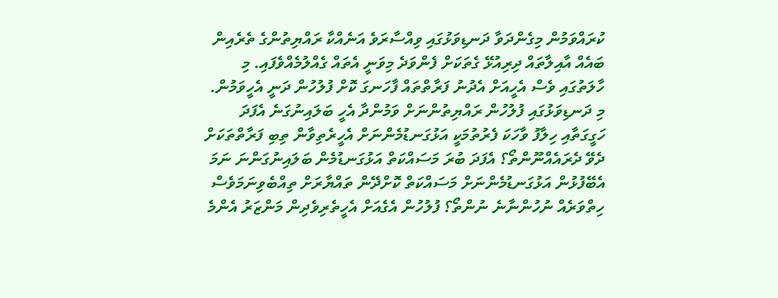ކުރައްވަމުން މިގެންދަވާ ދަނޑިވަޅުގައި ވިއްސާރަވެ އަނެއްކާ ރައްޔިތުންގެ ތެރެއިން ބައެއް އާއިލާތައް ދިރިއުޅޭ ގެތަކަށް ފެންވަދެ މިވަނީ އެތައް ގެއްލުމެއްވެފައި. މި ހާލަތުގައި ވެސް އެހީއަށް އެދުނު ފަރާތްތައް ފާހަނގަ ކޮށް ފުލުހުން ދަނީ އެހީވަމުން. މި ދަނޑިވަޅުގައި ފުލުހުން ރައްޔިތުންނަށް ވަމުންދާ އެހީ ބަލައިނުގަނެ އެފަދަ ހަގީގަތާއި ހިލާފު ވާހަކަ ފެރުތުމަކީ އަޅުގަނޑުމެންނަށް އެހީރެތިވާން ތިބި ފަރާތްތަކަށް ދެވޭ ދެރައެއްނޫންތޯ؟ އެފަދަ ބުރަ މަސައްކަތް އަޅުގަނޑުމެން ބަލައިނުގަންނަ ނަމަ އެބޭފުޅުން އަޅުގަނޑުމެންނަށް މަސައްކަތް ކޮށްދޭން ތައްޔާރަށް ތިއްބެވިނަމަވެސް ހިތްވަރެއް ނުހުންނާނެ ނުންތޯ؟ ފުލުހުން އެގެއަށް އެހީތެރިވެދިން މަންޒަރު އެންމެ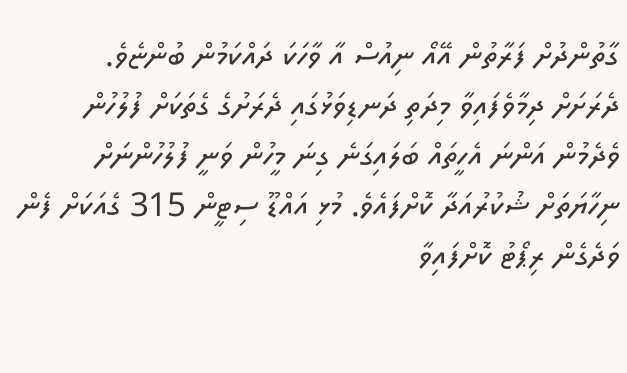ގާތުންދުށް ފަރާތުން އޭއޯ ނިއުސް އާ ވާހަކަ ދައްކަމުން ބުންޏެވެ.
ދެރަށަށް ދިމާވެފައިވާ މިދަތި ދަނޑިވަޅުގައި ދެރަށުގެ ގެތަކަށް ފުލުހުން ވެދެމުން އަންނަ އެހީތައް ބަލައިގަނެ ގިނަ މީހުން ވަނީ ފުލުހުންނަށް ނިހާޔަތަށް ޝުކުރުއަދާ ކޮށްފައެވެ. މުޅި އައްޑޫ ސިޓީން 315 ގެއަކަށް ފެން ވަދެގެން ރިޕޯޓު ކޮށްފައިވާ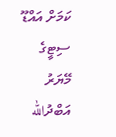ކަމަށް އައްޑޫ ސިޓީގެ މޭޔަރު އަބްދުالله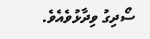ސޯދިގު ވިދާޅުވެއެވެ.